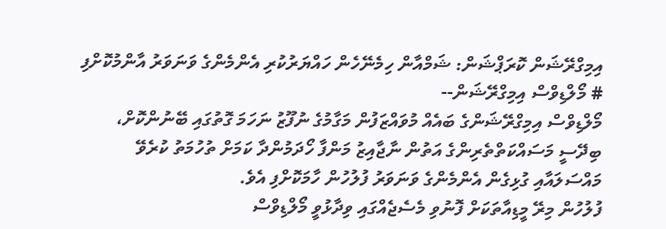އިމިގްރޭޝަން ކޮރަޕްޝަން: ޝަމްއާން ހިމެނޭހެން ހައްޔަރުކުރި އެންމެންގެ ވަނަވަރު އާންމުކޮށްފި
# މޯލްޑިވްސް އިމިގްރޭޝަން--
މޯލްޑިވްސް އިމިގްރޭޝަންގެ ބައެއް މުވައްޒަފުން މަގާމުގެ ނުފޫޒު ނަހަމަ ގޮތުގައި ބޭނުންކޮށް، ބިދޭސީ މަސައްކަތްތެރިންގެ އަތުން ނާޖާއިޒު މަންފާ ހޯދަމުންދާ ކަމަށް ތުހުމަތު ކުރެވޭ މައްސަލައާއި ގުޅިގެން އެންމެންގެ ވަނަވަރު ފުލުހުން ހާމަކޮށްފި އެވެ.
ފުލުހުން މިރޭ މީޑިއާތަކަށް ފޮނުވި މެސެޖެއްގައި ވިދާޅުވީ މޯލްޑިވްސް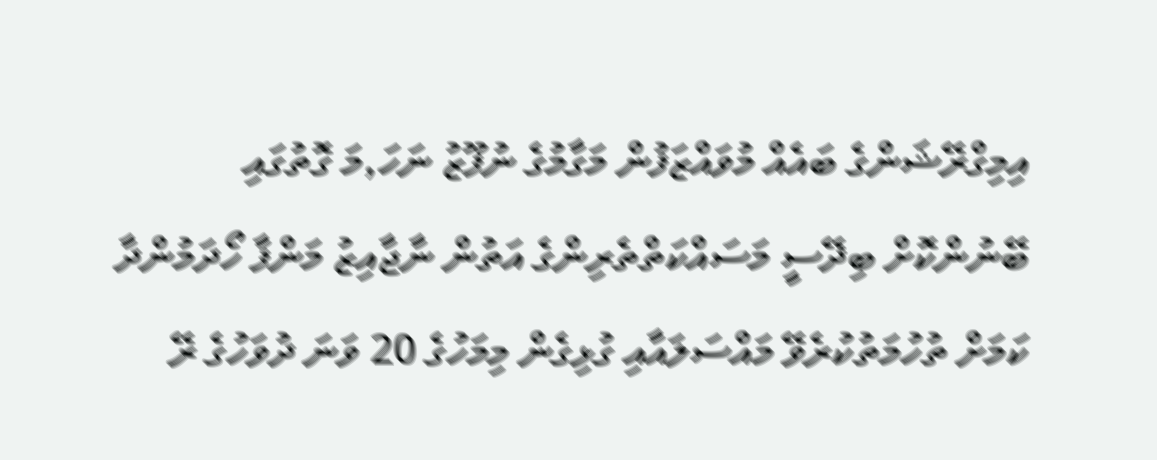އިމިގްރޭޝަންގެ ބައެއް މުވައްޒަފުން މަގާމުގެ ނުފޫޒު ނަހަ,މަ ގޮތުގައި ބޭނުންކޮށް ބިދޭސީ މަސައްކަތްތެރިންގެ އަތުން ނާޖާއިޒު މަންފާ ހޯދަމުންދާ ކަމަށް ތުހުމަތުކުރެވޭ މައްސަލައާއި ގުޅިގެން މިމަހުގެ 20 ވަނަ ދުވަހުގެ ރޭ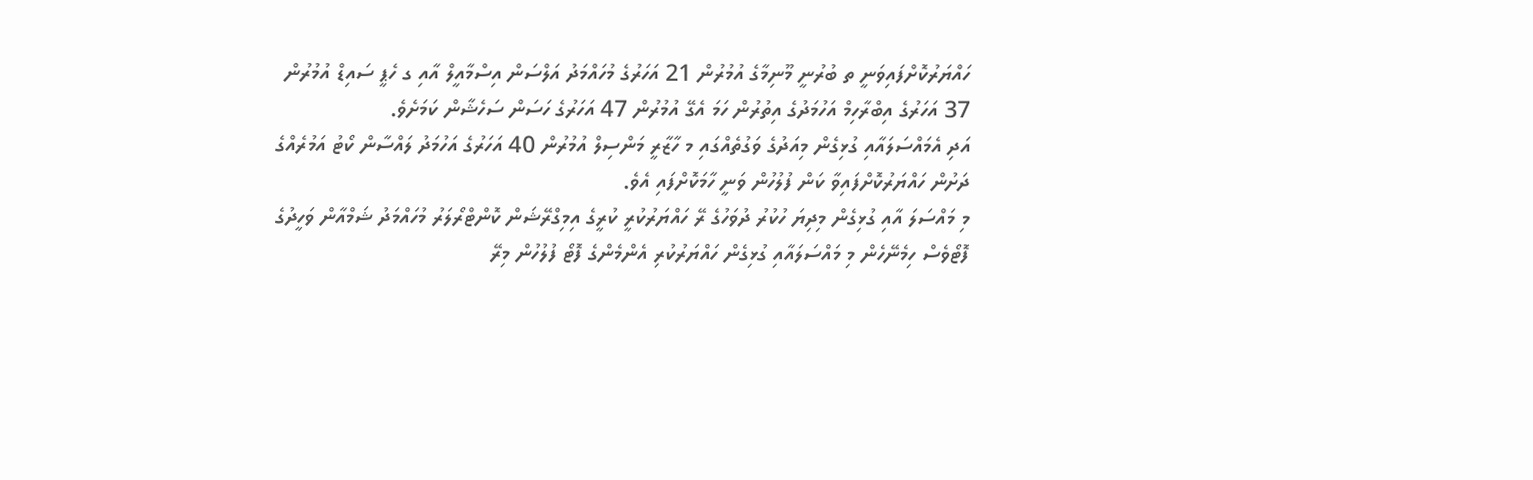ހައްޔަރުކޮށްފައިވަނީ ތ ބުރުނީ މޫނިމާގެ އުމުރުން 21 އަހަރުގެ މުހައްމަދު އަލްސަން އިސްމާއީލް އާއި ގ ހެޕީ ސައިޑް އުމުރުން 37 އަހަރުގެ އިބްރާހިމް އަހުމަދުގެ އިތުރުން ހަމަ އެގޭ އުމުރުން 47 އަހަރުގެ ހަސަން ސަހެޝާން ކަމަށެވެ.
އަދި އެމައްސަލައާއި ގުޅިގެން މިއަދުގެ ވަގުތެއްގައި މ ހާޒާރީ މަންސިލް އުމުރުން 40 އަހަރުގެ އަހުމަދު ލައްސާން ކޯޓު އަމުރެއްގެ ދަށުން ހައްޔަރުކޮށްފައިވާ ކަން ފުލުހުން ވަނީ ހާމަކޮށްފައި އެވެ.
މި މައްސަލަ އާއި ގުޅިގެން މިދިޔަ ހުކުރު ދުވަހުގެ ރޭ ހައްޔަރުކުރީ ކުރީގެ އިމިގްރޭޝަން ކޮންޓްރޯލަރު މުހައްމަދު ޝަމްއާން ވަހީދުގެ ފޮޓޯވެސް ހިމެނޭހެން މި މައްސަލައާއި ގުޅިގެން ހައްޔަރުކުރި އެންމެންގެ ފޮޓޯ ފުލުހުން މިރޭ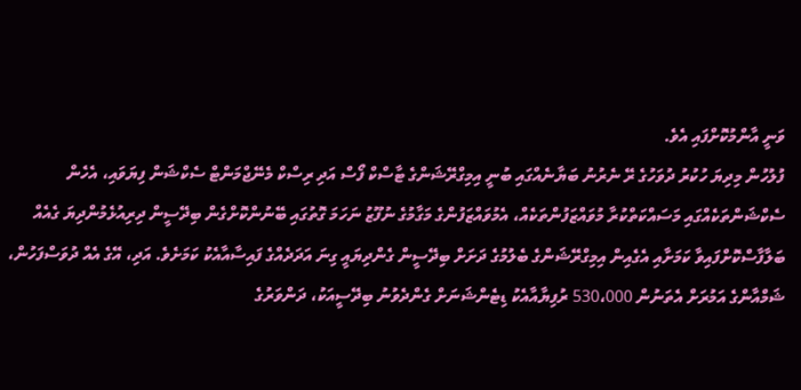ވަނީ އާންމުކޮށްފައި އެވެ.
ފުލުހުން މިދިޔަ ހުކުރު ދުވަހުގެ ރޭ ނެރުނު ބަޔާނެއްގައި ބުނީ އިމިގްރޭޝަންގެ ޓާސްކް ފޯސް އަދި ރިސްކް މެނޭޖްމަންޓް ސެކްޝަން ފިޔަވައި، އެހެން ސެކްޝަންތަކެއްގައި މަސައްކަތްކުރާ މުވައްޒަފުންތަކެއް، އެމުވައްޒަފުންގެ މަގާމުގެ ނުފޫޒު ނަހަމަ ގޮތުގައި ބޭނުންކޮށްގެން ބިދޭސީން ދިރިއުޅެމުންދިޔަ ގެއެއް ބަލާފާސްކޮށްފައިވާ ކަމަށާއި އެގެއިން އިމިގްރޭޝަންގެ ބެލުމުގެ ދަށަށް ބިދޭސީން ގެންދިޔައީ ގިނަ އަދަދެއްގެ ފައިސާއާއެކު ކަމަށެވެ. އަދި، އޭގެ އެއް ދުވަސްފަހުން، ޝަމްއާންގެ އަމުރަށް އެތަނުން 530،000 ރުފިޔާއާއެކު ޑިޓެންޝަނަށް ގެންދެވުނު ބިދޭސީއަކު، ދަންވަރުގެ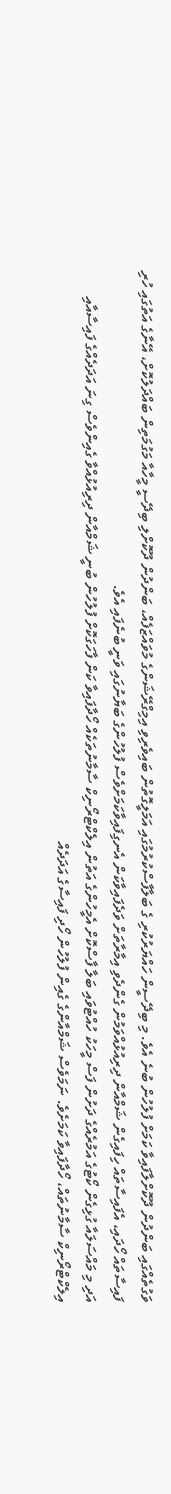ވަގުތެއްގައި ބަންދުން ދޫކޮށްލާފައިވާ ކަމަށް ފުލުހުން ބުނެ އެވެ. މި ބިދޭސީން ހައްޔަރުކުރި ގެ ބަލާފާސްކުރުމުގައި އަމަލީގޮތުން ބައިވެރިވި އިމިގްރޭޝަންގެ މުވައްޒަފެއް، ބަންދުން ދޫކޮށްލި ބިދޭސީ މީހާއާ މަގުމަތިން ބައްދަލުކޮށް، އޭނާގެ އަތުގައި ހުރި ފައިސާތައް ހޯދައި، އެފައިސާތައް ހިފައިގެން ޝަމްއާން ދިރިއުޅުއްވަމުން ގެންދެވި އިމާރާތަށް ވަދެފައިވާކަން އެނގިފައިވާކަމަށްވެސް ފުލުހުންގެ ބަޔާނުގައި ވަނީ ބުނެފައި އެވެ.
އަދި މި މައްސަލައާ ގުޅިގެން ކޯޓުގެ އަމުރެއްގެ ދަށުން ފަސް މީހަކު ހުއްޓުވައި ބަލާ ފާސްކޮށް އެމީހުންގެ އަތުން އިލެކްޓްރޯނިކް ސާމާނުތަކެއް ހޯދާފައިވާ ކަން ފާހަގަކޮށް ފުލުހުން ބުނީ ޝަމްއާން ދިރިއުޅުއްވާ ގެއިންވެސް ގިނަ އަދަދެއްގެ ފައިސާއާއި އިލެކްޓްރޯނިކް ސާމާނުތައް، ހޯދާފައިވާ ކަމަށެވެ. ނަމަވެސް ޝަމްއާންގެ ގެއިން ފުލުހުން ހޯދި ފައިސާގެ އަދަދެއް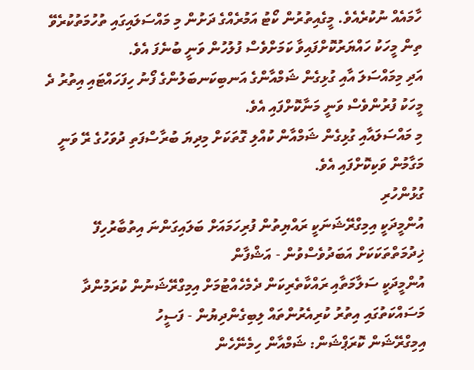ހާމައެއް ނުކުރެއެވެ. މީގެއިތުރުން ކޯޓު އަމުރެއްގެ ދަށުން މި މައްސަލައިގައި ތުހުމަތުކުރެވޭ ތިން މީހަކު ހައްޔަރުކޮށްފައިވާ ކަމަށްވެސް ފުލުހުން ވަނީ ބުނެފަ އެވެ.
އަދި މިމައްސަލަ އާއި ގުޅިގެން ޝަމްއާންގެ އަނބިކަނބަލުންގެ ފޯނު ހިފަހައްޓައި އިތުރު ދެ މީހަކު ފުރުންވެސް ވަނީ މަނާކޮށްފައި އެވެ.
މި މައްސަލައާއި ގުޅިގެން ޝަމްއާން ކުއްލި ގޮތަކަށް މިދިޔަ ބުރާސްފަތި ދުވަހުގެ ރޭ ވަނީ މަގާމުން ވަކިކޮށްފައި އެވެ.
ގުޅުންހުރި
އުންމީދަކީ އިމިގްރޭޝަނަކީ ރައްޔިތުން ފުރިހަމައަށް ބަލައިގަންނަ އިތުބާރުހިފޭ ޚިދުމަތްތަކަކަށް އަބަދުވެސްވުން - އަޝްފާން
އުންމީދަކީ ސަލާމަތާއި ރައްކާތެރިކަން ދެމެހެއްޓުމަށް އިމިގްރޭޝަނުން ކުރަމުންދާ މަސައްކަތުގައި އިތުރު ކުރިއެރުންތައް ލިބިގެންދިޔުން - ފަސީހު
އިމިގްރޭޝަން ކޮރަޕްޝަން: ޝަމްއާން ހިމެނޭހެން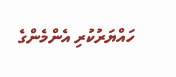ހައްޔަރުކުރި އެންމެންގެ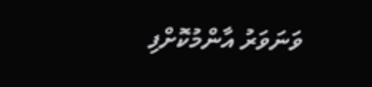ވަނަވަރު އާންމުކޮށްފި